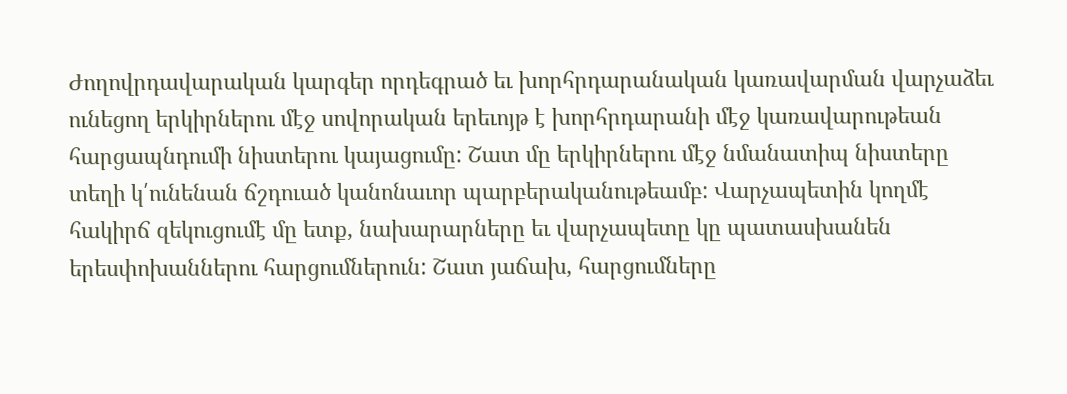Ժողովրդավարական կարգեր որդեգրած եւ խորհրդարանական կառավարման վարչաձեւ ունեցող երկիրներու մէջ սովորական երեւոյթ է խորհրդարանի մէջ կառավարութեան հարցապնդումի նիստերու կայացումը: Շատ մը երկիրներու մէջ նմանատիպ նիստերը տեղի կ՛ունենան ճշդուած կանոնաւոր պարբերականութեամբ: Վարչապետին կողմէ հակիրճ զեկուցումէ մը ետք, նախարարները եւ վարչապետը կը պատասխանեն երեսփոխաններու հարցումներուն: Շատ յաճախ, հարցումները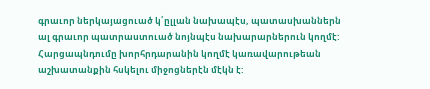գրաւոր ներկայացուած կ՛ըլլան նախապէս, պատասխաններն ալ գրաւոր պատրաստուած նոյնպէս նախարարներուն կողմէ: Հարցապնդումը խորհրդարանին կողմէ կառավարութեան աշխատանքին հսկելու միջոցներէն մէկն է: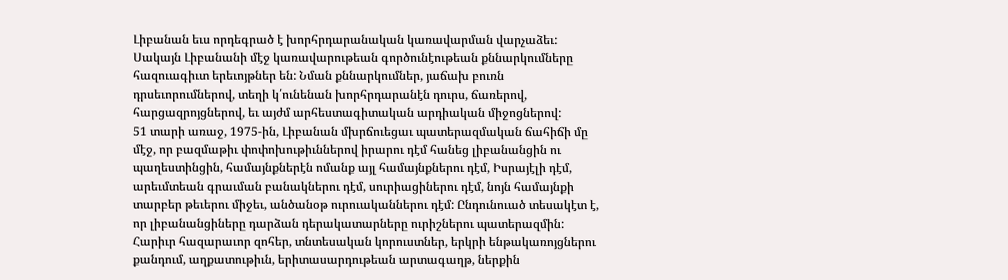Լիբանան եւս որդեգրած է խորհրդարանական կառավարման վարչաձեւ: Սակայն Լիբանանի մէջ կառավարութեան գործունէութեան քննարկումները հազուագիւտ երեւոյթներ են: Նման քննարկումներ, յաճախ բուռն դրսեւորումներով, տեղի կ՛ունենան խորհրդարանէն դուրս, ճառերով, հարցազրոյցներով, եւ այժմ արհեստագիտական արդիական միջոցներով:
51 տարի առաջ, 1975-ին, Լիբանան մխրճուեցաւ պատերազմական ճահիճի մը մէջ, որ բազմաթիւ փոփոխութիւններով իրարու դէմ հանեց լիբանանցին ու պաղեստինցին, համայնքներէն ոմանք այլ համայնքներու դէմ, Իսրայէլի դէմ, արեւմտեան գրաւման բանակներու դէմ, սուրիացիներու դէմ, նոյն համայնքի տարբեր թեւերու միջեւ, անծանօթ ուրուականներու դէմ: Ընդունուած տեսակէտ է, որ լիբանանցիները դարձան դերակատարները ուրիշներու պատերազմին: Հարիւր հազարաւոր զոհեր, տնտեսական կորուստներ, երկրի ենթակառոյցներու քանդում, աղքատութիւն, երիտասարդութեան արտագաղթ, ներքին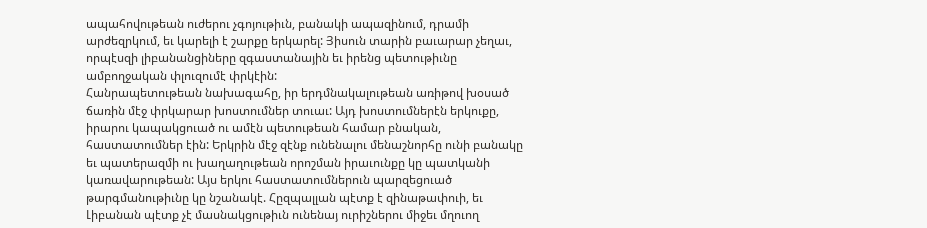ապահովութեան ուժերու չգոյութիւն, բանակի ապազինում, դրամի արժեզրկում, եւ կարելի է շարքը երկարել: Յիսուն տարին բաւարար չեղաւ, որպէսզի լիբանանցիները զգաստանային եւ իրենց պետութիւնը ամբողջական փլուզումէ փրկէին:
Հանրապետութեան նախագահը, իր երդմնակալութեան առիթով խօսած ճառին մէջ փրկարար խոստումներ տուաւ: Այդ խոստումներէն երկուքը, իրարու կապակցուած ու ամէն պետութեան համար բնական, հաստատումներ էին: Երկրին մէջ զէնք ունենալու մենաշնորհը ունի բանակը եւ պատերազմի ու խաղաղութեան որոշման իրաւունքը կը պատկանի կառավարութեան: Այս երկու հաստատումներուն պարզեցուած թարգմանութիւնը կը նշանակէ. Հըզպալլան պէտք է զինաթափուի, եւ Լիբանան պէտք չէ մասնակցութիւն ունենայ ուրիշներու միջեւ մղուող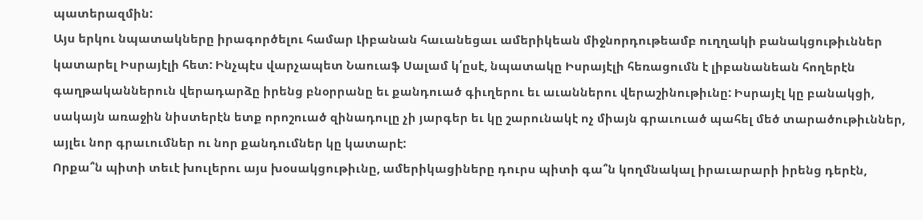պատերազմին:
Այս երկու նպատակները իրագործելու համար Լիբանան հաւանեցաւ ամերիկեան միջնորդութեամբ ուղղակի բանակցութիւններ կատարել Իսրայէլի հետ: Ինչպէս վարչապետ Նաուաֆ Սալամ կ՛ըսէ, նպատակը Իսրայէլի հեռացումն է լիբանանեան հողերէն գաղթականներուն վերադարձը իրենց բնօրրանը եւ քանդուած գիւղերու եւ աւաններու վերաշինութիւնը: Իսրայէլ կը բանակցի, սակայն առաջին նիստերէն ետք որոշուած զինադուլը չի յարգեր եւ կը շարունակէ ոչ միայն գրաւուած պահել մեծ տարածութիւններ, այլեւ նոր գրաւումներ ու նոր քանդումներ կը կատարէ:
Որքա՞ն պիտի տեւէ խուլերու այս խօսակցութիւնը, ամերիկացիները դուրս պիտի գա՞ն կողմնակալ իրաւարարի իրենց դերէն,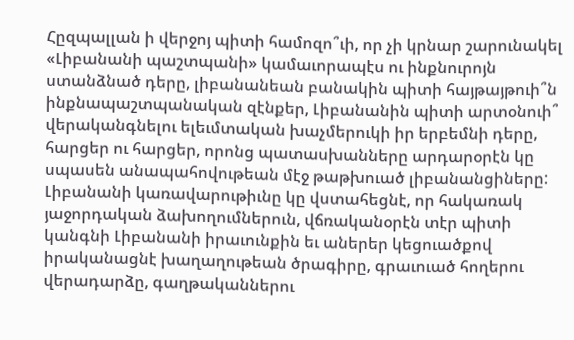Հըզպալլան ի վերջոյ պիտի համոզո՞ւի, որ չի կրնար շարունակել «Լիբանանի պաշտպանի» կամաւորապէս ու ինքնուրոյն ստանձնած դերը, լիբանանեան բանակին պիտի հայթայթուի՞ն ինքնապաշտպանական զէնքեր, Լիբանանին պիտի արտօնուի՞ վերականգնելու ելեւմտական խաչմերուկի իր երբեմնի դերը, հարցեր ու հարցեր, որոնց պատասխանները արդարօրէն կը սպասեն անապահովութեան մէջ թաթխուած լիբանանցիները:
Լիբանանի կառավարութիւնը կը վստահեցնէ, որ հակառակ յաջորդական ձախողումներուն, վճռականօրէն տէր պիտի կանգնի Լիբանանի իրաւունքին եւ աներեր կեցուածքով իրականացնէ խաղաղութեան ծրագիրը, գրաւուած հողերու վերադարձը, գաղթականներու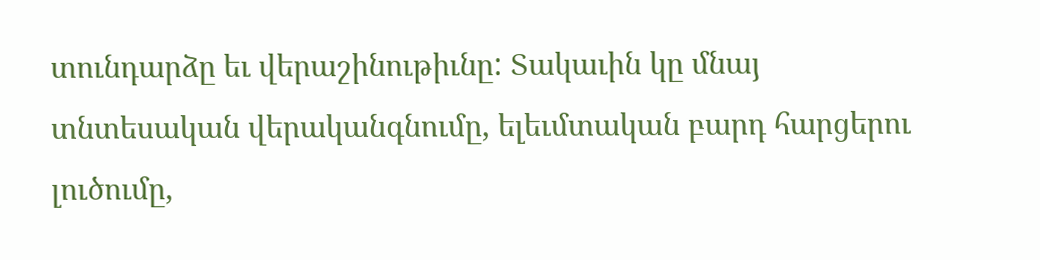տունդարձը եւ վերաշինութիւնը: Տակաւին կը մնայ տնտեսական վերականգնումը, ելեւմտական բարդ հարցերու լուծումը,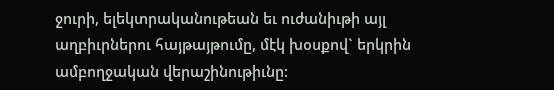ջուրի, ելեկտրականութեան եւ ուժանիւթի այլ աղբիւրներու հայթայթումը, մէկ խօսքով` երկրին ամբողջական վերաշինութիւնը: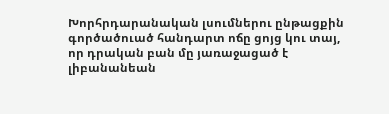Խորհրդարանական լսումներու ընթացքին գործածուած հանդարտ ոճը ցոյց կու տայ, որ դրական բան մը յառաջացած է լիբանանեան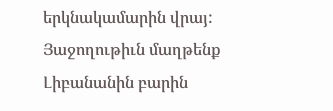երկնակամարին վրայ: Յաջողութիւն մաղթենք Լիբանանին բարին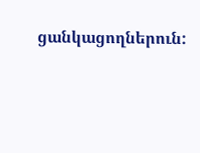ցանկացողներուն: